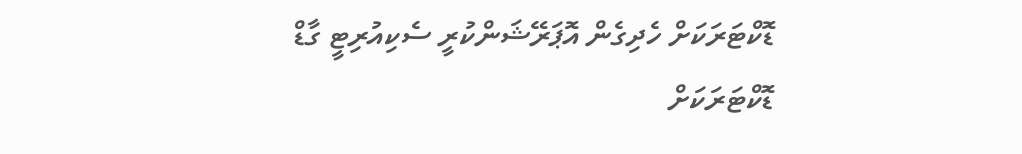ޑޮކްޓަރަކަށް ހެދިގެން އޮޕަރޭޝަންކުރީ ސެކިއުރިޓީ ގާޑް
ޑޮކްޓަރަކަށް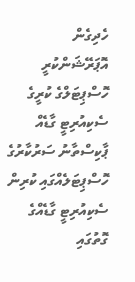ހެދިގެން އޮޕަރޭޝަންކުރީ ހޮސްޕިޓަލްގެ ކުރީގެ ސެކިއުރިޓީ ގާޑެއް
ޕާކިސްތާނު ސަރުކާރުގެ ހޮސްޕިޓަލެއްގައި ކުރިން ސެކިއުރިޓީ ގާޑެއްގެ ގޮތުގައި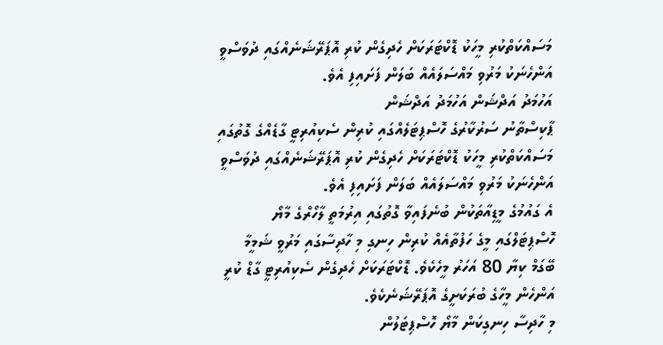މަސައްކަތްކުރި މީހަކު ޑޮކްޓަރަކަށް ހެދިގެން ކުރި އޮޕަރޭޝަނެއްގައި ދުވަސްވީ އަންހެނަކު މަރުވި މައްސަލައެއް ބަލަން ފަށައިފި އެވެ.
އަހުމަދު އަދްޝަން އަހުމަދު އަދްޝަން
ޕާކިސްތާނު ސަރުކާރުގެ ހޮސްޕިޓަލެއްގައި ކުރިން ސެކިއުރިޓީ ގާޑެއްގެ ގޮތުގައި މަސައްކަތްކުރި މީހަކު ޑޮކްޓަރަކަށް ހެދިގެން ކުރި އޮޕަރޭޝަނެއްގައި ދުވަސްވީ އަންހެނަކު މަރުވި މައްސަލައެއް ބަލަން ފަށައިފި އެވެ.
އެ ގައުމުގެ މީޑިއާތަކުން ބުނެފައިވާ ގޮތުގައި އިރުމަތީ ލާހޯރްގެ މާޔޯ ހޮސްޕިޓަލްގައި މީގެ ހަފުތާއެއް ކުރިން ހިނގި މި ހާދިސާގައި މަރުވީ ޝަމީމާ ބޭގަމް ކިޔާ 80 އަހަރު މީހެކެވެ. ޑޮކްޓަރަކަށް ހެދިގެން ސެކިއުރިޓީ ގާޑް ކުރީ އަންހެން މީހާގެ ބުރަކަށީގެ އޮޕަރޭޝަނެކެވެ.
މި ހާދިސާ ހިނގިކަން މާޔޯ ހޮސްޕިޓަލުން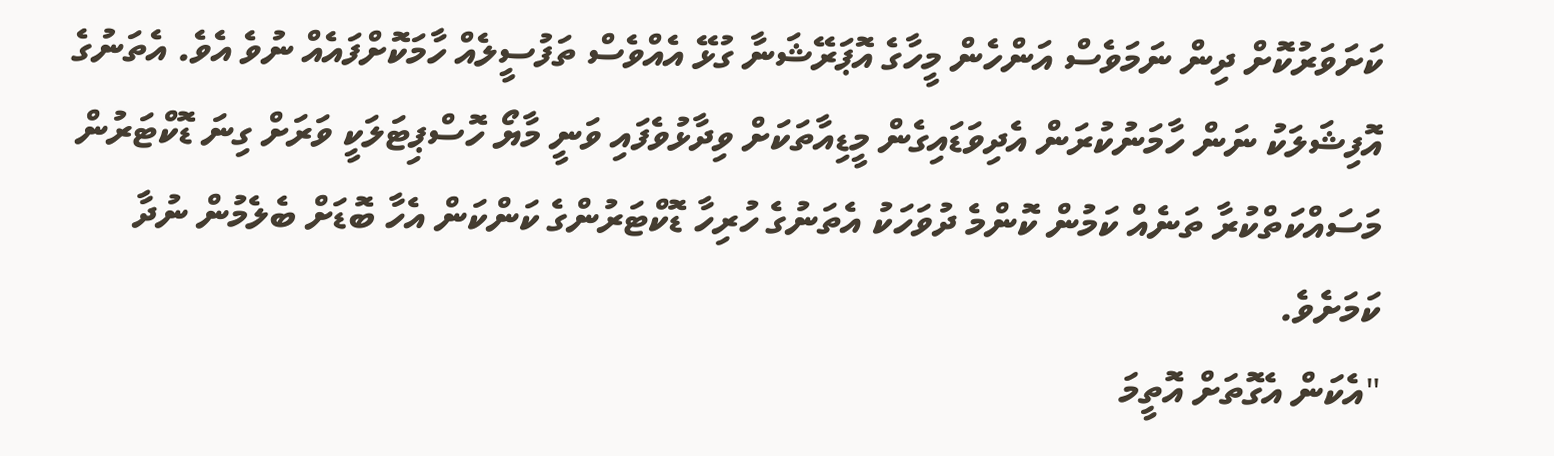ކަށަވަރުކޮށް ދިން ނަމަވެސް އަންހެން މީހާގެ އޮޕަރޭޝަނާ ގުޅޭ އެއްވެސް ތަފުސީލެއް ހާމަކޮށްފައެއް ނުވެ އެވެ. އެތަނުގެ އޮފިޝަލަކު ނަން ހާމަނުކުރަން އެދިވަޑައިގެން މީޑިއާތަކަށް ވިދާޅުވެފައި ވަނީ މާޔޯ ހޮސްޕިޓަލަކީ ވަރަށް ގިނަ ޑޮކްޓަރުން މަސައްކަތްކުރާ ތަނެއް ކަމުން ކޮންމެ ދުވަހަކު އެތަނުގެ ހުރިހާ ޑޮކްޓަރުންގެ ކަންކަން އެހާ ބޮޑަށް ބެލެމުން ނުދާ ކަމަށެވެ.
"އެކަން އެގޮތަށް އޮތީމަ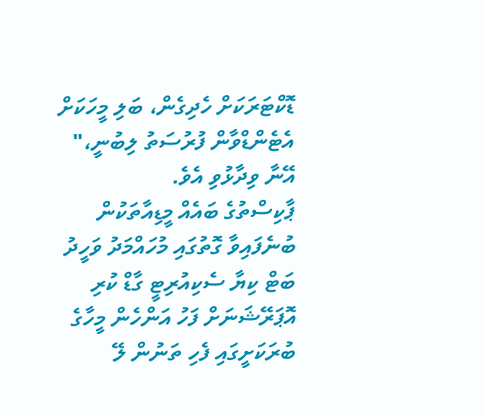ޑޮކްޓަރަކަށް ހެދިގެން، ބަލި މީހަކަށް އެޓެންޑްވާން ފުރުސަތު ލިބުނީ،" އޭނާ ވިދާޅުވި އެވެ.
ޕާކިސްތުގެ ބައެއް މީޑިއާތަކުން ބުނެފައިވާ ގޮތުގައި މުހައްމަދު ވަހީދު ބަޓް ކިޔާ ސެކިއުރިޓީ ގާޑް ކުރި އޮޕަރޭޝަނަށް ފަހު އަންހެން މީހާގެ ބުރަކަށީގައި ފެހި ތަނުން ލޭ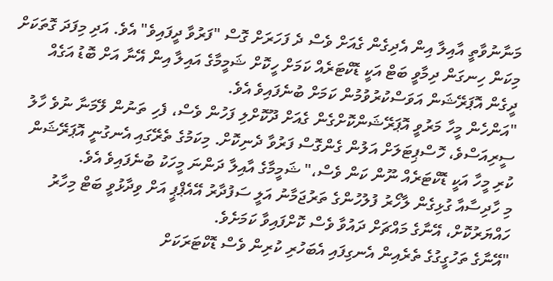މަނާނުވާތީ އާއިލާ އިން އެދިގެން ގެއަށް ވެސް ދެ ފަހަރަށް ގޮސް "ފަރުވާ ދީފައިވެ" އެވެ. އަދި މިފަދަ ގޮތަކަށް މިކަން ހިނގަން ދިމާވީ ބަޓް އަކީ ޑޮކްޓަރެއް ކަމަށް ހީކޮށް ޝަމީމާގެ އައިލާ އިން އޭނާ އަށް ބޮޑު އަގެއް ދީގެން އޮޕަރޭޝަން އަވަސްކުރުވުމުން ކަމަށް ބުނެފައިވެ އެވެ.
"އަންހެން މީހާ މަރުވީ އޮޕަރޭޝަންކޮށްގެން ގެއަށް ދޫކޮށްލި ފަހުން ވެސް، ފެހި ތަނުން ލޭމަނާ ނުވެ ހާލު ސީރިއަސްވެ، ހޮސްޕިޓަލަށް އަލުން ގެންގޮސް ފަރުވާ ދެނިކޮށް. މިކަމުގެ ތެރޭގައި އެނގުނީ އޮޕަރޭޝަން ކުރި މީހާ އަކީ ޑޮކްޓަރެއް ނޫން ކަން ވެސް،" ޝަމީމާގެ އާއިލާ ދަންނަ މީހަކު ބުނެފައިވެ އެވެ.
މި ހާދިސާއާ ގުޅިގެން ލާހޯރު ފުލުހުންގެ ތަރުޖަމާނު އަލީ ސަފުދާރު އޭއެޕްޕީ އަށް ވިދާޅުވީ ބަޓް މިހާރު ހައްޔަރުކޮށް، އޭނާގެ މައްޗަށް ދައުވާ ވެސް ކޮށްފައިވާ ކަމަށެވެ.
"އޭނާގެ ތަހުގީގުގެ ތެރެއިން އެނގިފައި އެބަހުރި ކުރިން ވެސް ޑޮކްޓަރަކަށް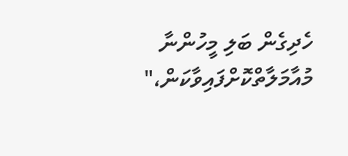ހެދިގެން ބަލި މީހުންނާ މުއާމަލާތްކޮށްފައިވާކަން،"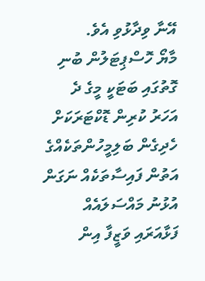އޭނާ ވިދާޅުވި އެވެ.
މާޔޯ ހޮސްޕިޓަލުން ބުނި ގޮތުގައި ބަޓަކީ މީގެ ދެ އަހަރު ކުރިން ޑޮކްޓަރަކަށް ހެދިގެން ބަލިމީހުންތަކެއްގެ އަތުން ފައިސާތަކެއް ނަގަން އުޅުނު މައްސަލައެއް ފަޅާއަރައި ވަޒީފާ އިން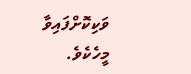ވަކިކޮށްފައިވާ މީހެކެވެ.